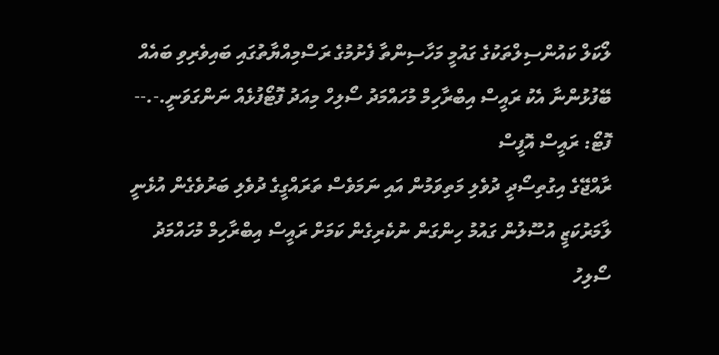ލޯކަލް ކައުންސިލްތަކުގެ ގައުމީ މަހާސިންތާ ފެށުމުގެ ރަސްމިއްޔާތުގައި ބައިވެރިވި ބައެއް ބޭފުޅުންނާ އެކު ރައީސް އިބްރާހިމް މުހައްމަދު ސޯލިހް މިއަދު ފޮޓޯފުޅެއް ނަންގަވަނީ.-.-- ފޮޓޯ: ރައީސް އޮފީސް
ރާއްޖޭގެ އިގުތިސޯދީ ދުވެލި މަތިވަމުން އައި ނަމަވެސް ތަރައްގީގެ ދުވެލި ބަރުވެގެން އުޅެނީ ލާމަރުކަޒީ އުސޫލުން ގައުމު ހިންގަން ނުކެރިގެން ކަމަށް ރައީސް އިބްރާހިމް މުހައްމަދު ސޯލިހު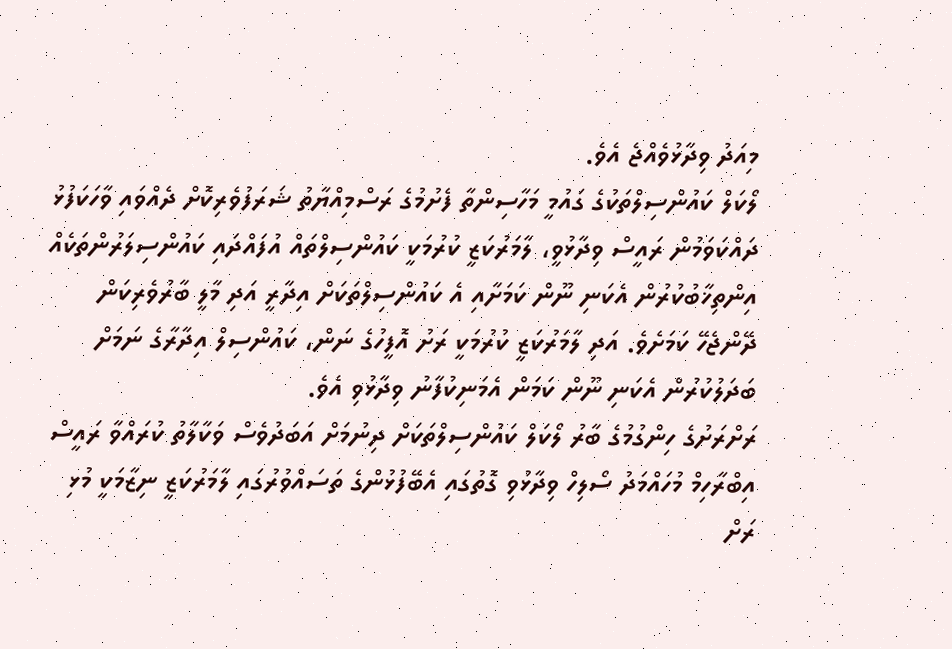މިއަދު ވިދާޅުވެއްޖެ އެވެ.
ލޯކަލް ކައުންސިލްތަކުގެ ގައުމީ މަހާސިންތާ ފެށުމުގެ ރަސްމިއްޔާތު ޝަރަފުވެރިކޮށް ދެއްވައި ވާހަކަފުޅު ދައްކަވަމުން ރައީސް ވިދާޅުވީ، ލާމަރުކަޒީ ކުރުމަކީ ކައުންސިލްތައް އުފައްދައި ކައުންސިލަރުންތަކެއް އިންތިޚާބުކުރުން އެކަނި ނޫން ކަމަށާއި އެ ކައުންސިލްތަކަށް އިދާރީ އަދި މާލީ ބާރުވެރިކަން ދޭންޖެހޭ ކަމަށެވެ. އަދި ލާމަރުކަޒީ ކުރުމަކީ ރަށު އޮފީހުގެ ނަން، ކައުންސިލް އިދާރާގެ ނަމަށް ބަދަލުކުރުން އެކަނި ނޫން ކަމަން އެމަނިކުފާނު ވިދާޅުވި އެވެ.
ރަށްރަށުގެ ހިންގުމުގެ ބާރު ލޯކަލް ކައުންސިލްތަކަށް ދިނުމަށް އަބަދުވެސް ވަކާލާތު ކުރައްވާ ރައީސް އިބްރާހިމް މުހައްމަދު ސޯލިހް ވިދާޅުވި ގޮތުގައި އެބޭފުޅުންގެ ތަސައްވުރުގައި ލާމަރުކަޒީ ނިޒާމަކީ މުޅި ރަށް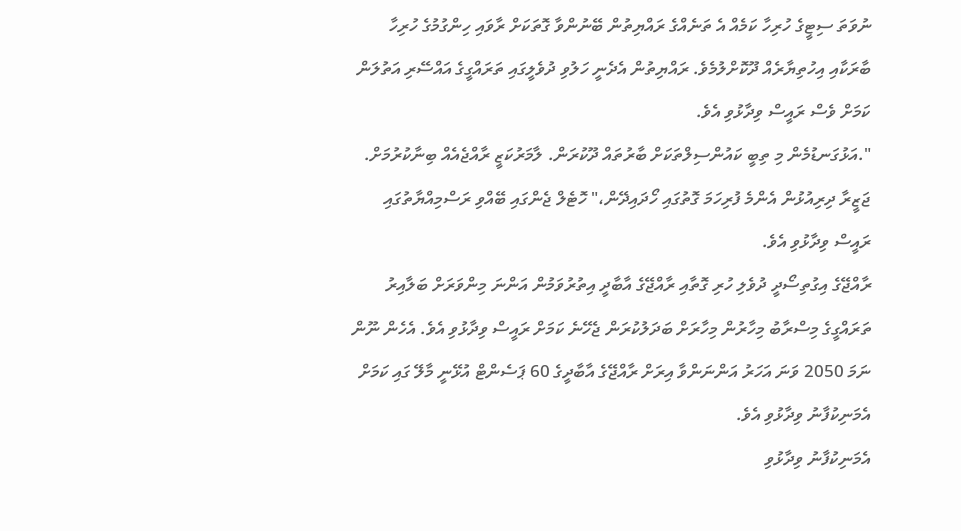ނުވަތަ ސިޓީގެ ހުރިހާ ކަމެއް އެ ތަނެއްގެ ރައްޔިތުން ބޭނުންވާ ގޮތަކަށް ރާވައި ހިންގުމުގެ ހުރިހާ ބާރަކާއި އިހުތިޔާރެއް ދޫކޮށްލުމެވެ. ރައްޔިތުން އެދެނީ ހަލުވި ދުވެލީގައި ތަރައްގީގެ އައްސޭރި އަތުލަން ކަމަށް ވެސް ރައީސް ވިދާޅުވި އެވެ.
".އަޅުގަނޑުމެން މި ތިބީ ކައުންސިލްތަކަށް ބާރުތައް ދޫކުރަން. ލާމަރުކަޒީ ރާއްޖެއެއް ބިނާކުރުމަށް. ޖަޒީރާ ދިރިއުޅުން އެންމެ ފުރިހަމަ ގޮތުގައި ހޯދައިދޭން،" ހޮޓެލް ޖެންގައި ބޭއްވި ރަސްމިއްޔާތުގައި ރައީސް ވިދާޅުވި އެވެ.
ރާއްޖޭގެ އިގުތިސޯދީ ދުވެލި ހުރި ގޮތާއި ރާއްޖޭގެ އާބާދީ އިތުރުވަމުން އަންނަ މިންވަރަށް ބަލާއިރު ތަރައްގީގެ މިސްރާބު މިހާރުން މިހާރަށް ބަދަލުކުރަން ޖެހޭނެ ކަމަށް ރައީސް ވިދާޅުވި އެވެ. އެހެން ނޫން ނަމަ 2050 ވަނަ އަހަރު އަންނަންވާ އިރަށް ރާއްޖޭގެ އާބާދީގެ 60 ޕަސެންޓް އުޅޭނީ މާލޭ ގައި ކަމަށް އެމަނިކުފާނު ވިދާޅުވި އެވެ.
އެމަނިކުފާނު ވިދާޅުވި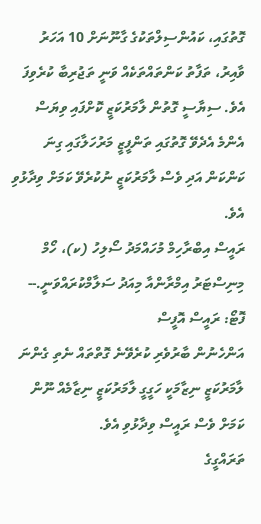ގޮތުގައި، ކައުންސިލްތަކުގެ ގާނޫނަށް 10 އަހަރު ވާއިރު، ތަފާތު ކަންތައްތަކެއް ވަނީ ތަޖުރިބާ ކުރެވިފަ އެވެ. ސިޔާސީ ގޮތުން ލާމަރުކަޒީ ކޮށްފައި ވިޔަސް އެންމެ އެދެވޭ ގޮތުގައި ތަންފީޒީ މަރުހަލާގައި ގިނަ ކަންކަން އަދި ވެސް ލާމަރުކަޒީ ނުކުރެވޭ ކަމަށް ވިދާޅުވި އެވެ.
ރައީސް އިބްރާހިމް މުހައްމަދު ސޯލިހު (ކ)، ހޯމް މިނިސްޓަރު އިމްރާންއާ މިއަދު ސަލާމްކުރައްވަނީ.-- ފޮޓޯ: ރައީސް އޮފީސް
އަންހެނުން ބާރުވެރި ކުރެވޭނެ ގޮތްތައް ނެތި ގެންނަ ލާމަރުކަޒީ ނިޒާމަކީ ހަގީގީ ލާމަރުކަޒީ ނިޒާމެއް ނޫން ކަމަށް ވެސް ރައީސް ވިދާޅުވި އެވެ.
ތަރައްގީގެ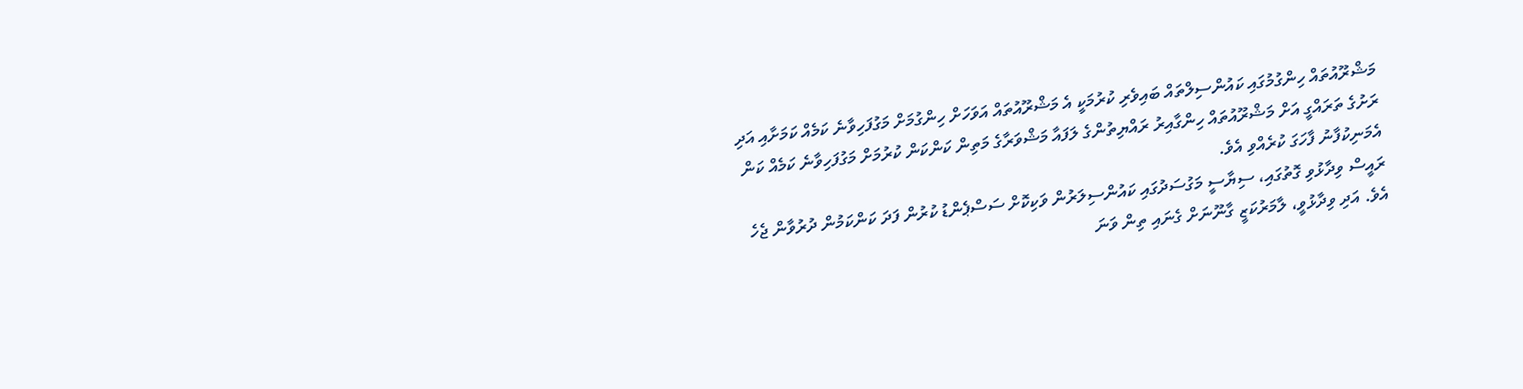މަޝްރޫއުތައް ހިންގުމުގައި ކައުންސިލްތައް ބައިވެރި ކުރުމަކީ އެ މަޝްރޫއުތައް އަވަހަށް ހިންގުމަށް މަގުފަހިވާނެ ކަމެއް ކަމަށާއި އަދި ރަށުގެ ތަރައްގީ އަށް މަޝްރޫއުތައް ހިންގާއިރު ރައްޔިތުންގެ ލަފައާ މަޝްވަރާގެ މަތިން ކަންކަން ކުރުމަށް މަގުފަހިވާނެ ކަމެއް ކަން އެމަނިކުފާނު ފާހަގަ ކުރެއްވި އެވެ.
ރައީސް ވިދާޅުވި ގޮތުގައި، ސިޔާސީ މަގުސަދުގައި ކައުންސިލަރުން ވަކިކޮށް ސަސްޕެންޑު ކުރުން ފަދަ ކަންކަމުން ދުރުވާން ޖެހެ އެވެ. އަދި ވިދާޅުވީ، ލާމަރުކަޒީ ގާނޫނަށް ގެނައި ތިން ވަނަ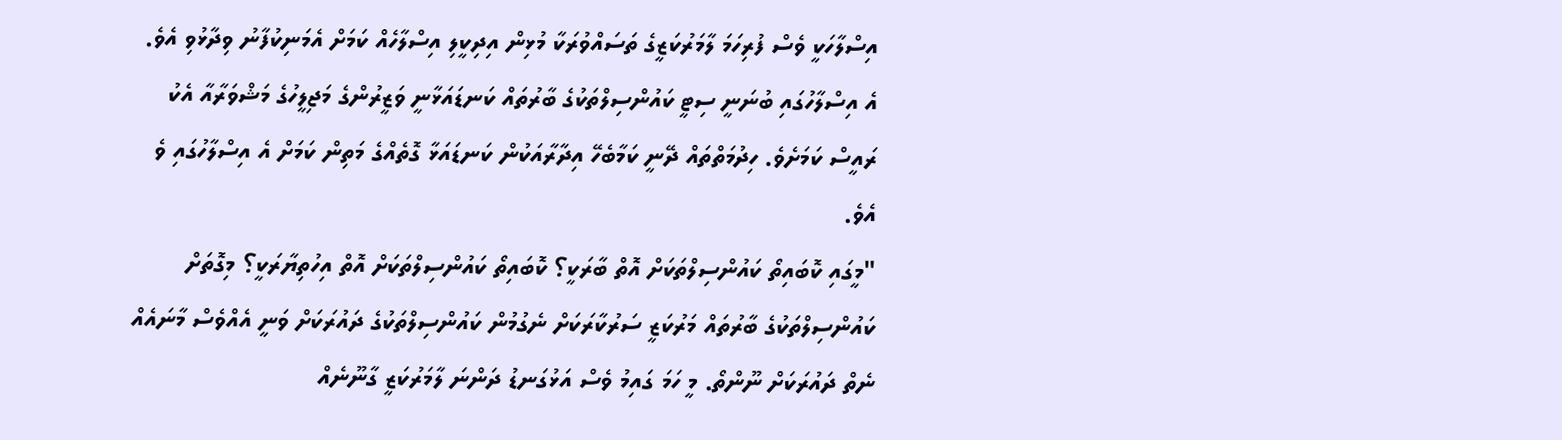އިސްލާހަކީ ވެސް ފުރިހަމަ ލާމަރުކަޒީގެ ތަސައްވުރަކާ މުޅިން އިދިކީލި އިސްލާހެއް ކަމަށް އެމަނިކުފާނު ވިދާޅުވި އެވެ.
އެ އިސްލާހުގައި ބުނަނީ ސިޓީ ކައުންސިލްތަކުގެ ބާރުތައް ކަނޑައަޅާނީ ވަޒީރުންގެ މަޖިލީހުގެ މަޝްވަރާއާ އެކު ރައީސް ކަމަށެވެ. ހިދުމަތްތައް ދޭނީ ކަމާބެހޭ އިދާރާއަކުން ކަނޑައަޅާ ގޮތެއްގެ މަތިން ކަމަށް އެ އިސްލާހުގައި ވެ އެވެ.
"މީގައި ކޮބައިތޯ ކައުންސިލްތަކަށް އޮތް ބާރަކީ؟ ކޮބައިތޯ ކައުންސިލްތަކަށް އޮތް އިހުތިޔާރަކީ؟ މިގޮތަށް ކައުންސިލްތަކުގެ ބާރުތައް މަރުކަޒީ ސަރުކާރަކަށް ނެގުމުން ކައުންސިލްތަކުގެ ދައުރަކަށް ވަނީ އެއްވެސް މާނައެއް ނެތް ދައުރަކަށް ނޫންތޯ. މީ ހަމަ ގައިމު ވެސް އަޅުގަނޑު ދަންނަ ލާމަރުކަޒީ ގާނޫނެއް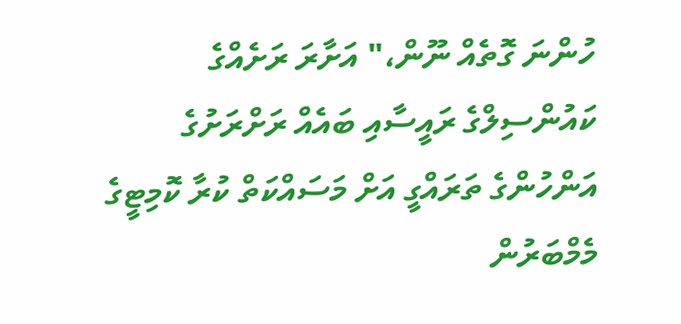ހުންނަ ގޮތެއް ނޫން،" އަށާރަ ރަށެއްގެ ކައުންސިލްގެ ރައީސާއި ބައެއް ރަށްރަށުގެ އަންހުންގެ ތަރައްގީ އަށް މަސައްކަތް ކުރާ ކޮމިޓީގެ މެމްބަރުން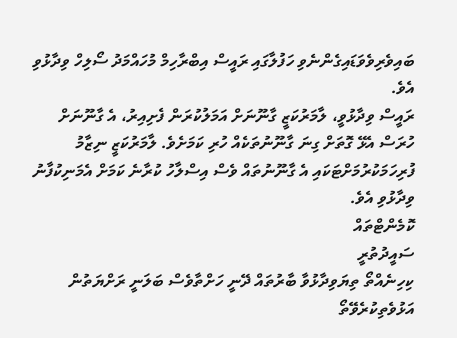ބައިވެރިވެވަޑައިގެންނެވި ހަފުލާގައި ރައީސް އިބްރާހިމް މުހައްމަދު ސޯލިހް ވިދާޅުވި އެވެ.
ރައީސް ވިދާޅުވީ، ލާމަރުކަޒީ ގާނޫނަށް އަމަލުކުރަން ފެށިއިރު، އެ ގާނޫނަށް ހުރަސް އެޅޭ ގޮތަށް ގިނަ ގާނޫނުތަކެއް ހުރި ކަމަށެވެ. ލާމަރުކަޒީ ނިޒާމު ފުރިހަމަކުރުމަށްޓަކައި އެ ގާނޫނުތައް ވެސް އިސްލާހު ކުރާނެ ކަމަށް އެމަނިކުފާނު ވިދާޅުވި އެވެ.
ކޮމެންޓްތައް
ސައީދުތުރީ
ކިހިނެއްތޯ ތިޔަވިދާޅުވާ ބާރުތައް ދޭނީ ހަށްތާވެސް ބަލަނީ ރަށްޔަތުން އަޅުވެތިކުރެވޭތޯ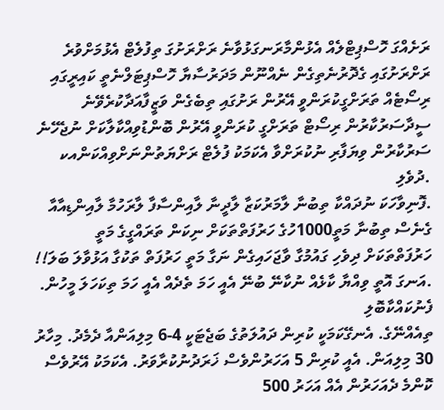ރަށެއްގަ ހޮސްޕިޓްލެއް އެޅުންމާރަނގަޅުވާނެ ރަށްރަށުގަ ތިފުލެޓް އެޅުމަށްވުރެ ރަށްރަށުގައި ގެދޮރުނެތިގެން ނެއްނޫން މަދަރުސާޔާ ހޮސްޕިޓަލްނެތީ ކައިރީގައި ރިސޯޓެއް ތަރަށްގީކުރަންވީ އޭރުން ރަށުގައި ތިބެގެން ވަޒީފާއަދާކުރެވޭނެ ސީދާސަރުކާރުން ރިސޯޓް ތަރަށްގީ ކުރަންވީ އޭރުން ބޮންޑުވިއްކާލާކަށް ނުޖެހޭނެ ސަރުކާރުން ވިޔަފާރި ނުކުރަށްވާ އެކަމަކު ފުލެޓް ރަށްޔަތުންނަށްވިއްކަންއކ
.ދުވެލި
.ފޮނިވާހަކަ ނުދައްކާ ތިބުނާ ލާމަރުކަޒާ ލާދީނާ ލާއިންސާފާ ލާރަހުމާ ލާއިންޑިއާއާ ގެނެސް ތިބުނާ މަތީ1000ހުގެ ހަރުފަތްތަކަށް ނިކަން ތަރައްގީގެ މަތީ ހަރުފަތްތަކަށް ދިވެހި ގައުމުގާ ވާޖަހައިގެން ނަގާ މަތީ ހަރުފަތް ތަކުގާ އަޅުވާލަ ބަލަ!! .އަނގަ އޮތީ ވިއްޔާ ކާޅެއް ނުކާނޭ ބުނޭ އެއީ ހަމަ ތެދެއް އެއީ ހަމަ ތިކަހަލަ މީހުން.
ފެނުކައްކާބޮލި
ތިއެއްނޭގެ. އެނގޭކަމަކީ ކުރިން ދައުލަތުގެ ބަޖެޓަކީ 4-6 މިލިއަންއާ ދެމެދު. މިހާރު 30 މިލިއަން. އެއީ ކުރިން 5 އަހަރުންވެސް ޚަރަދުނުކުރާވަރު. އެކަމަކު އޭރުވެސް ކޮންމެ ދެއަހަރުން އެއް އަހަރު 500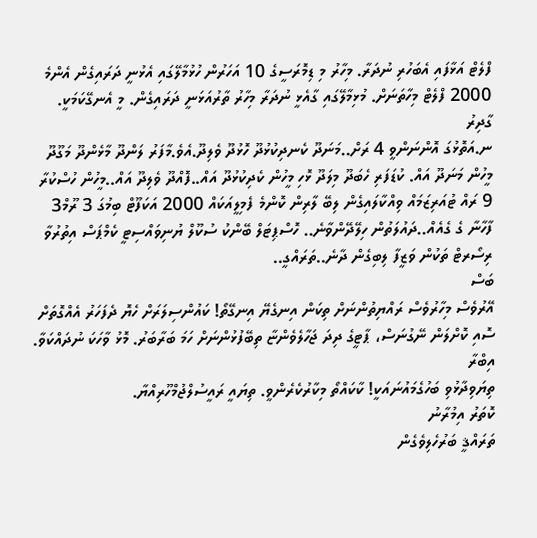ފްލެޓް އަޅާފައި އެބަހުރި ނުދަރާ. މިހާރު މި ޑިމޮރަސީގެ 10 އަހަރުން ހުޅުމާލޭގައި އެޅުނީ ދަރައިގެން އެންމެ 2000 ފްލެޓް މިހާތަނަށް. މުޅިމާލޭގައި ގާއެޅީ ނުދަރާ މިހާރު ތާރުއަޅަނީ ދަރައިގެން. މީ އެނގޭކަމަކީ.
ގާދިރު
ނ.އަތޮޅުގަ އޮންނަންވީ 4 ރަށް..މަނަދޫ ކެނދިކުޅުދޫ ހޮޅުދޫ ވެލިދޫ.އެވެ.މާފަރު ލަންދޫ މާޅެންދޫ މަގޫދޫ މީހުން މަނަދޫ އައް. ކުޑަފަރި ހެބަދޫ މިލަދޫ ޅޮހި މީހުން ކެދިކުޅުދޫ އައް..ފޮއްދޫ ވެލިދޫ އައް..މީހުން ހުސްކުރާ 9 ރައް ޓުއަރިޒަމައް ވިއްކާލައިގެން ލިބޭ ލާރިން ކޮންމެ ފެމިލީއަކައް 2000 އަކަފޫޓް ބިމުގަ 3 ރޫމް3 ފާހާނާ ގެ ގެއެއް..ދައުލަތުން ހިލޭދޭންވާނެ.. ހޮސްޕިޓަލް ބޭންކު ސުކޫލް ޔުނިވައްސިޓީ ކެމްޕަސް އިތުރުވާ ރިސޯރޓް ތަކުން ވަޒީފާ ލިބިގެން ދާނެ..ތަރައްގީ..
ބަސް
އޭރުވެސް މިހާރުވެސް ރައްޔިތުންނަށް ތިކަން އިނގެޔޭ އިނގޭތޯ! ކައުންސިލަރަށް ހެޔޮ ދެފަހަރު އެއްގޮތަށް ސޮއި ކޮށްލަން ނޭގުނަސް، ޕާޓީގެ ދިދަ ޖަހާލެވެންޏާ ތިބޭފުޅުންނަށް ހަމަ ބަރާބަރު. މޮޅު ވާހަކަ ނުދައްކަވާ.
އިބްރާ
ތިޔަވިދާޅުވި ބަހުގެމައުނައަކީ! ކާކައްތޯ މިކާރުކެރެންވީ. ތިޔައީ ރައީސުލްޖުމްހޫރިއްޔާ.
ކޮތަރު އިމުރާނު
ތަރައްޤީ ބަރުހެލިވެގެން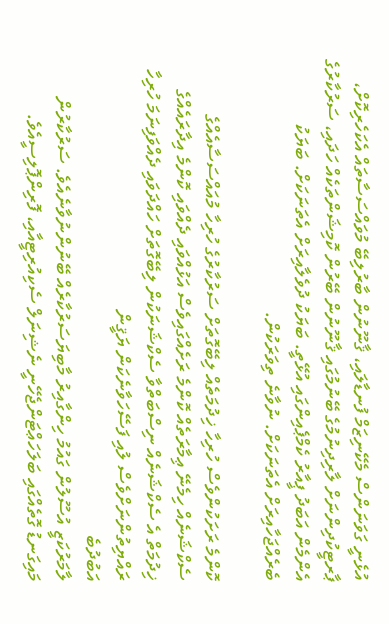އުޅެނީ ގަވަނަންސް މެކޭނިޒަމް ފުނޑާލައި، ޤާނޫނުން ބާރުލިބޭ މުވައްސަސާތައް އެކަހެރިކޮށް، ޕާރޓީކުދިންނަށް ލާރިދިނުމުގެ ބޭނުމުގައި ޤާނޫނުން ބޭރުން ކޮމިޝަންތަކެއް ހަދައި، ސަރުކާރުގެ އެންމެން އަބަދު ޕީއާރު ކެމްޕެއިންގައި އުޅޭތީ. ބަޔަކު ދުވެލާއިރަށް އެތަނަކަށް. ބަޔަކު ބެރެއްޖަހާއިރަށް އެތަނަކަށް. ނުވާނެ ތިވަރަކުން.

ކޮންމެ ރަށަކުންވެސް ހުރިހާ ޚިދުމަތެއް ލިބޭގޮތަށް ސަރުކާރުގެ ހުރިހާ މުއައްސަސާއެއްގެ ސެކްޝަނެއް ހިމެނޭ ޢިމާރަތެއް ކޮންމެ ރަށެއްގައިވެސް އަޅުއްވައި ދެއްވައި ކޮންމެ އިދާރައެއްގެ ޚިދުމަތް އެ ސެކްޝަނެއް ނިސްބަތްވާ ސެކްޝަނަކުން ލިބޭގޮތަށް ހައްދަވައި ދެއްވަފިނަމަ ހުރިހާ ރައްޔިތުންނަށްވެސް ލުއި ފަސޭހަވާނެކަން ޔަޤީން
އަބުދުބެ
ލާމަރުކަޒީ އުސޫލުން ގައުމު ހިންގާއިރު މާބިޔަސަރުކާރެއް ބޭނުންނުވާނެއެވެ. ސަރުކާރުން މައިގަނޑު ގޮތެއްގައި ބަލަހަޢްޓަންޖެހޭނީ ނެޝިނަލް ސެކިއުރިޓީއާއި، ފޮރިންޕޮލިސީއެވެ.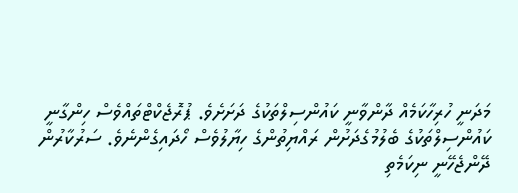މަދަނީ ހުރިހާކަމެއް ދާންވާނީ ކައުންސިލްތަކުގެ ދަށަށެވެ. ޕުރޮޖެކްޓްތައްވެސް ހިންގާނީ ކައުންސިލްތަކުގެ ބެލުމުގެދަށުން ރައްޔިތުންގެ ހިޔާލުވެސް ހޯދައިގެންނެވެ. ސަރުކާރުން ދޭންޖެހޭނީ ނިކަމެތި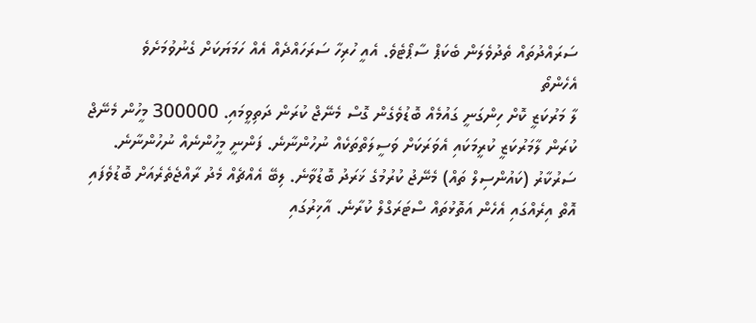ސަރައްދުތައް ތެދުވެލަން ބެކަޕް ސާޕޯޓެވެ. އެއީ ހުރިހާ ސަރަހައްދެއް އެއް ހަމަޔަކަށް ގެނުވުމަށެވެ
އެހެންތޯ
ލާ މަރުކަޒީ ކޮށް ހިންގަނީ ގައުމެއް ބޮޑުވެގެން ގޮސް މެނޭޖް ކުރަން ދަތިވީމައި. 300000 މީހުން މެނޭޖް ކުރަން ލާމަރުކަޒީ ކުރީމަކައި އެވަރަކަށް ވަސީލަތްތަކެއް ނުހުންނާނެ. ފަންނީ މީހުންނެއް ނުހުންނާނެ. ސަރުކާރު (ކައުންސިލް ތައް) މެނޭޖު ކުރުމުގެ ޚަރަދު ބޮޑުވާނެ. ލިބޭ އެއްޗެއް މެދު ރާއްޖެތެރެއަށް ބޮޑުވެފައި އޮތް އިރެއްގައި އެހެން އަތޮޅުތައް ސްޓަރަގްލް ކުރާނެ. އާޚިރުގައި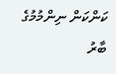ކަންކަން ނިންމުމުގެ ބާރު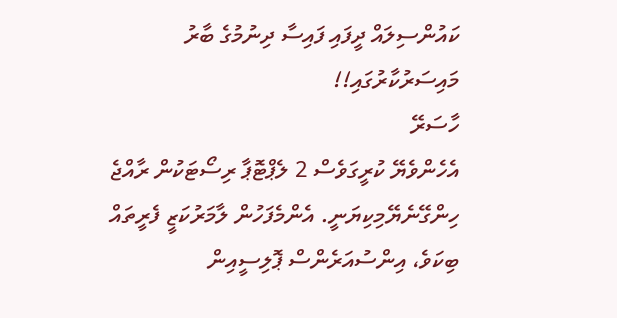ކައުންސިލައް ދީފައި ފައިސާ ދިނުމުގެ ބާރު މައިސަރުކާރުގައި!!
ހާސަރޭ
އެހެންވެޔޭ ކުރީގަވެސް 2 ލެޕްޓޮޕާ ރިސޯޓަކުން ރާއްޖެ ހިންގޭނެޔޭމިކިޔަނީ. އެންމެފަހުން ލާމަރުކަޒީ ފެރީތައް ބިކަވެ، އިންސުއަރެންސް ޕޮލިސީއިން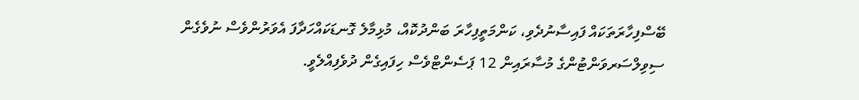ބޭސްފިހާރަތަކައް ފައިސާނުދެވި، ކަންމަތީފިހާރަ ބަންދުކޮއް، މުޅިމާލެ ގޮނޑަކައްހަދާފަ އެވަރުންވެސް ނުވެގެން ސިވިލްސަރވަންޓުންގެ މުސާރައިން 12 ޕަސެންޓްވެސް ހިފައިގެން ދުވެފިއްލެވީ.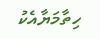ހިތާމަޔާއެކު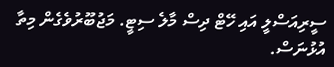ސީރިއަސްލީ އައި ހޭޓް ދިސް މާލެ ސިޓީ. މަޖުބޫރުވެގެން މިތާ އުޅުނަސް.